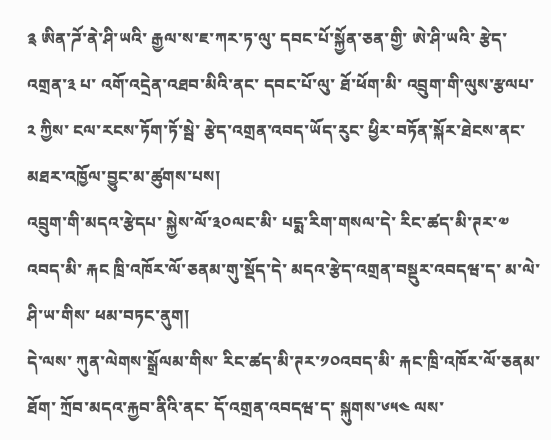༉ ཨིན་ཌོ་ནེ་ཤི་ཡའི་ རྒྱལ་ས་ཇ་ཀར་ཏ་ལུ་ དབང་པོ་སྐྱོན་ཅན་གྱི་ ཨེ་ཤི་ཡའི་ རྩེད་འགྲན་༣ པ་ འགོ་འདྲེན་འཐབ་མིའི་ནང་ དབང་པོ་ལུ་ ཐོ་ཕོག་མི་ འབྲུག་གི་ལུས་རྩལཔ་༢ ཀྱིས་ ངལ་རངས་ཏོག་ཏོ་སྦེ་ རྩེད་འགྲན་འབད་ཡོད་རུང་ ཕྱིར་བཏོན་སྐོར་ཐེངས་ནང་ མཐར་འཁྱོལ་བྱུང་མ་ཚུགས་པས།
འབྲུག་གི་མདའ་རྩེདཔ་ སྐྱེས་ལོ་༣༠ལང་མི་ པདྨ་རིག་གསལ་དེ་ རིང་ཚད་མི་ཊར་༧ འབད་མི་ རྐང ཁྲི་འཁོར་ལོ་ཅནམ་གུ་སྡོད་དེ་ མདའ་རྩེད་འགྲན་བསྡུར་འབདཝ་ད་ མ་ལེ་ཤི་ཡ་གིས་ ཕམ་བཏང་ནུག།
དེ་ལས་ ཀུན་ལེགས་སྒྲོལམ་གིས་ རིང་ཚད་མི་ཊར་༡༠འབད་མི་ རྐང་ཁྲི་འཁོར་ལོ་ཅནམ་ཐོག་ ཀྲོབ་མདའ་རྐྱབ་ནིའི་ནང་ དོ་འགྲན་འབདཝ་ད་ སྐུགས་༦༥༤ ལས་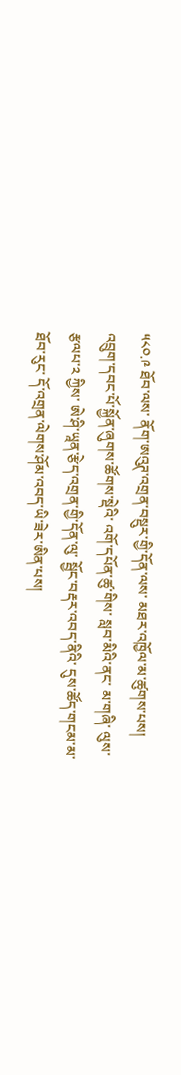༥༨༠.༩ ཐོབ་ལས་ ནོག་ཨའུཊ་འགྲན་བསྡུར་གྱི་དོན་ལས་ མཐར་འཁྱོལ་མ་ཚུགས་པས།
འབྲུག་དབང་པོ་སྐྱོན་ཞུགས་ཚོགས་སྡེའི་ འགོ་དཔོན་ཚུ་གིས་ སླབ་མིའི་ནང་ མ་གཞི་ ལུས་རྩལཔ་༢ ཀྱིས་ ཨེ་ཤི་ཡཱན་རྩེད་འགྲན་གྱི་དོན་ལུ་ སྦྱོང་བརྡར་འབད་ནིའི་ དུས་ཚོད་གངམ་མ་ཐོབ་རུང་ དོ་འགྲན་ལེགས་ཤོམ་འབད་ཡི་ཟེར་ཨིན་པས།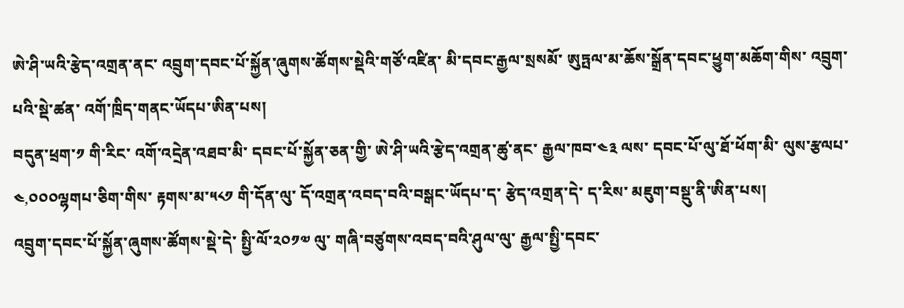ཨེ་ཤི་ཡའི་རྩེད་འགྲན་ནང་ འབྲུག་དབང་པོ་སྐྱོན་ཞུགས་ཚོགས་སྡེའི་གཙོ་འཛིན་ མི་དབང་རྒྱལ་སྲསམོ་ ཨུཏྤལ་མ་ཆོས་སྒྲོན་དབང་ཕྱུག་མཆོག་གིས་ འབྲུག་པའི་སྡེ་ཚན་ འགོ་ཁྲིད་གནང་ཡོདཔ་ཨིན་པས།
བདུན་ཕྲག་༡ གི་རིང་ འགོ་འདྲེན་འཐབ་མི་ དབང་པོ་སྐྱོན་ཅན་གྱི་ ཨེ་ཤི་ཡའི་རྩེད་འགྲན་ཚུ་ནང་ རྒྱལ་ཁབ་༤༣ ལས་ དབང་པོ་ལུ་ཐོ་ཕོག་མི་ ལུས་རྩལཔ་༤,༠༠༠ལྷགཔ་ཅིག་གིས་ རྟགས་མ་༥༨༡ གི་དོན་ལུ་ དོ་འགྲན་འབད་བའི་བསྒང་ཡོདཔ་ད་ རྩེད་འགྲན་དེ་ ད་རིས་ མཇུག་བསྡུ་ནི་ཨིན་པས།
འབྲུག་དབང་པོ་སྐྱོན་ཞུགས་ཚོགས་སྡེ་དེ་ སྤྱི་ལོ་༢༠༡༧ ལུ་ གཞི་བཙུགས་འབད་བའི་ཤུལ་ལུ་ རྒྱལ་སྤྱི་དབང་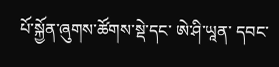པོ་སྐྱོན་ཞུགས་ཚོགས་སྡེ་དང་ ཨེ་ཤི་ཡཱན་ དབང་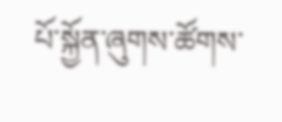པོ་སྐྱོན་ཞུགས་ཚོགས་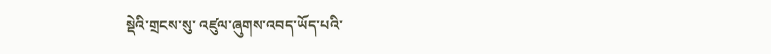སྡེའི་གྲངས་སུ་ འཛུལ་ཞུགས་འབད་ཡོད་པའི་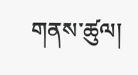གནས་ཚུལ།